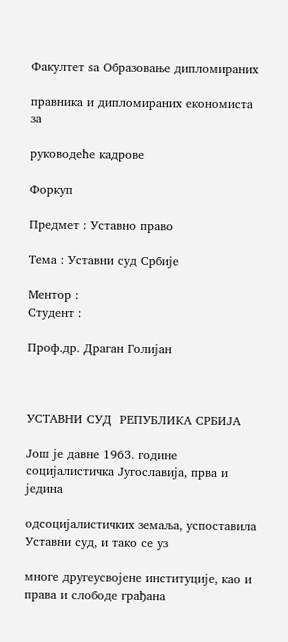Факултет ѕа Образовање дипломираних

правника и дипломираних економиста за

руководеће кадрове

Форкуп

Предмет : Уставно право

Тема : Уставни суд Србије

Ментор :                                               Студент :

Проф.др. Драган Голијан



УСТАВНИ СУД  РЕПУБЛИКА СРБИЈА

Још је давне 1963. године социјалистичка Југославија, прва и једина

одсоцијалистичких земаља, успоставила Уставни суд, и тако се уз

многе другеусвојене институције, као и права и слободе грађана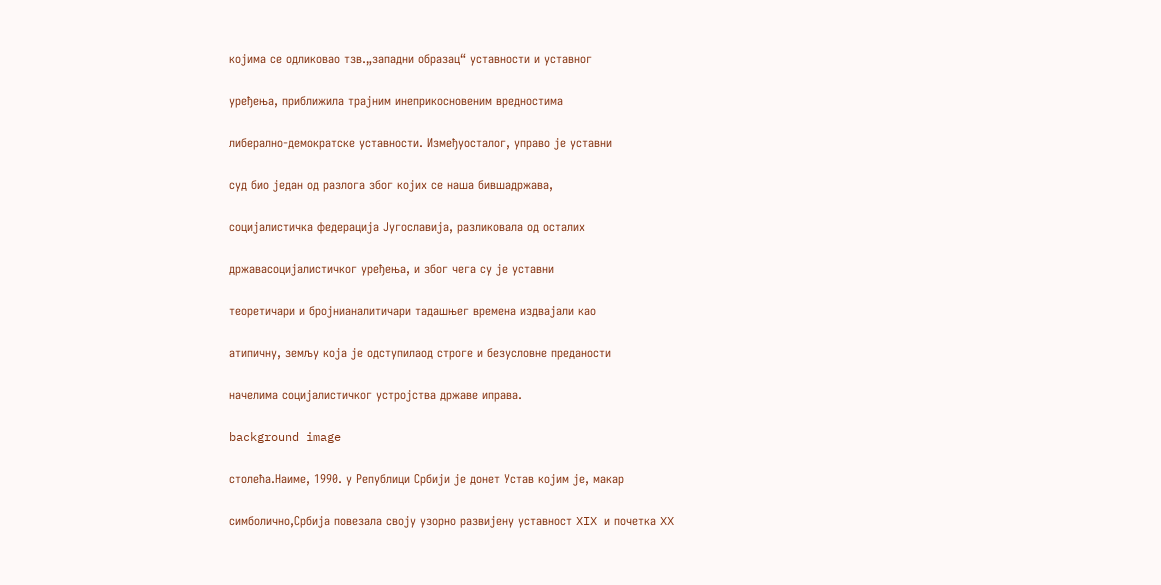којима се одликовао тзв.„западни образац“ уставности и уставног

уређења, приближила трајним инеприкосновеним вредностима

либерално-демократске уставности. Измеђуосталог, управо је уставни

суд био један од разлога због којих се наша бившадржава,

социјалистичка федерација Југославија, разликовала од осталих

државасоцијалистичког уређења, и због чега су је уставни

теоретичари и бројнианалитичари тадашњег времена издвајали као

атипичну, земљу која је одступилаод строге и безусловне преданости

начелима социјалистичког устројства државе иправа.

background image

столећа.Наиме, 1990. у Републици Србији је донет Устав којим је, макар

симболично,Србија повезала своју узорно развијену уставност XIX и почетка XX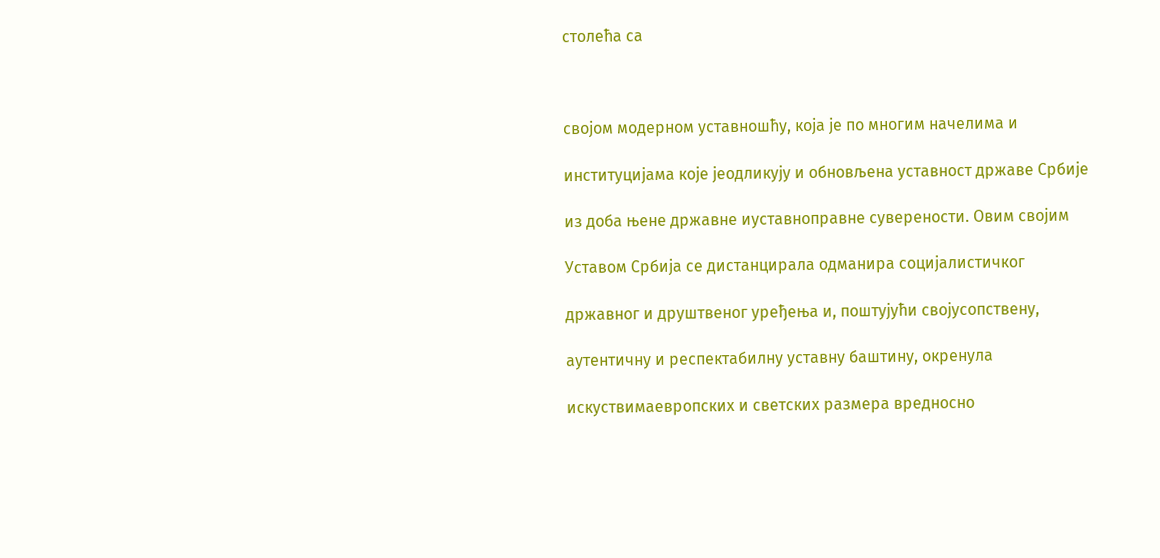столећа са



својом модерном уставношћу, која је по многим начелима и

институцијама које јеодликују и обновљена уставност државе Србије

из доба њене државне иуставноправне суверености. Овим својим

Уставом Србија се дистанцирала одманира социјалистичког

државног и друштвеног уређења и, поштујући својусопствену,

аутентичну и респектабилну уставну баштину, окренула

искуствимаевропских и светских размера вредносно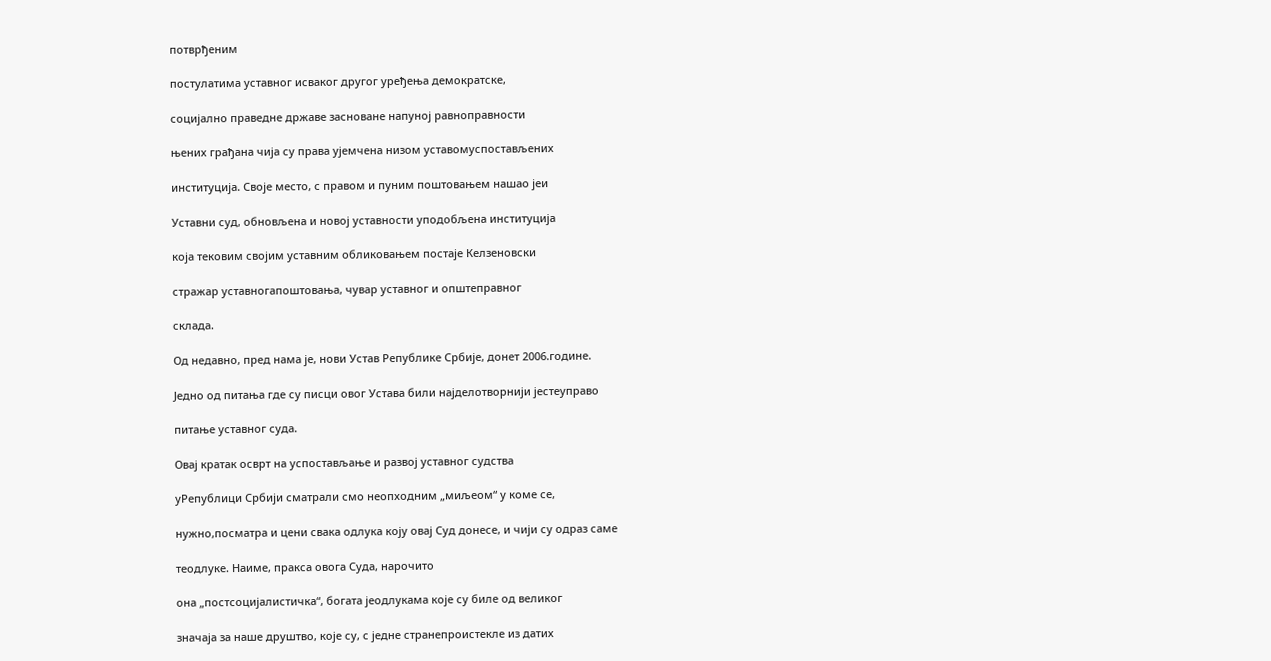потврђеним

постулатима уставног исваког другог уређења демократске,

социјално праведне државе засноване напуној равноправности

њених грађана чија су права ујемчена низом уставомуспостављених

институција. Своје место, с правом и пуним поштовањем нашао јеи

Уставни суд, обновљена и новој уставности уподобљена институција

која тековим својим уставним обликовањем постаје Келзеновски

стражар уставногапоштовања, чувар уставног и општеправног

склада.

Од недавно, пред нама је, нови Устав Републике Србије, донет 2006.године.

Једно од питања где су писци овог Устава били најделотворнији јестеуправо

питање уставног суда.

Овај кратак осврт на успостављање и развој уставног судства

уРепублици Србији сматрали смо неопходним „миљеом“ у коме се,

нужно,посматра и цени свака одлука коју овај Суд донесе, и чији су одраз саме

теодлуке. Наиме, пракса овога Суда, нарочито

она „постсоцијалистичка“, богата јеодлукама које су биле од великог

значаја за наше друштво, које су, с једне странепроистекле из датих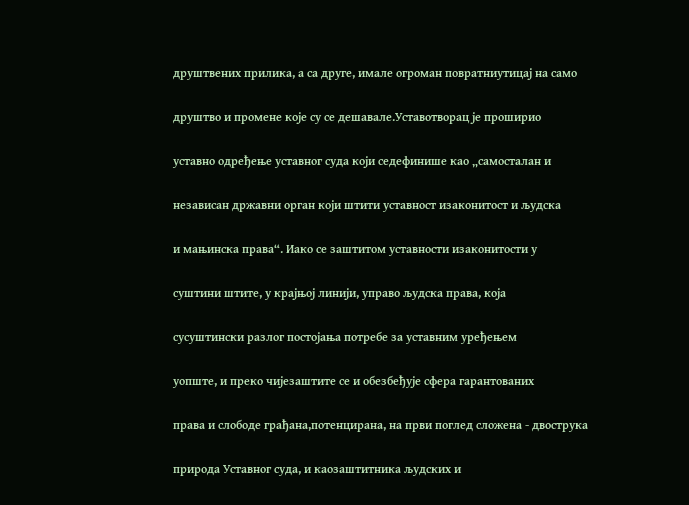друштвених прилика, а са друге, имале огроман повратниутицај на само

друштво и промене које су се дешавале.Уставотворац је проширио

уставно одређење уставног суда који седефинише као „самосталан и

независан државни орган који штити уставност изаконитост и људска

и мањинска права“. Иако се заштитом уставности изаконитости у

суштини штите, у крајњој линији, управо људска права, која

сусуштински разлог постојања потребе за уставним уређењем

уопште, и преко чијезаштите се и обезбеђује сфера гарантованих

права и слободе грађана,потенцирана, на први поглед сложена - двострука

природа Уставног суда, и каозаштитника људских и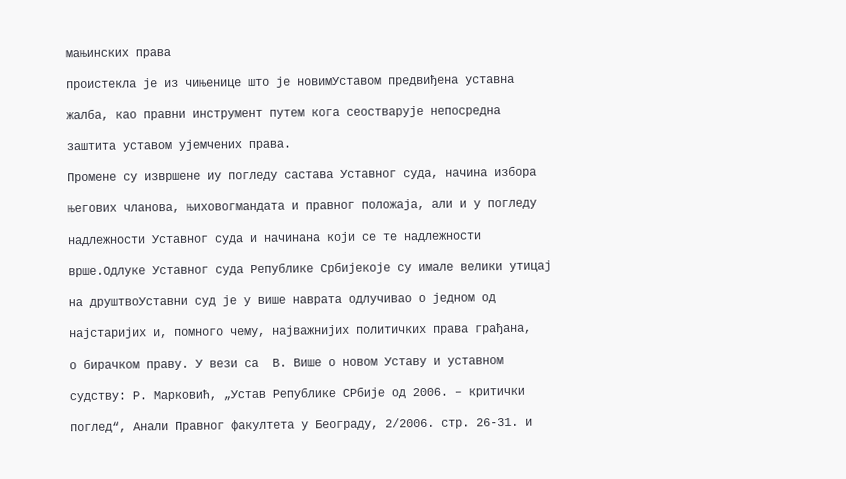мањинских права

проистекла је из чињенице што је новимУставом предвиђена уставна

жалба, као правни инструмент путем кога сеостварује непосредна

заштита уставом ујемчених права.

Промене су извршене иу погледу састава Уставног суда, начина избора

његових чланова, њиховогмандата и правног положаја, али и у погледу

надлежности Уставног суда и начинана који се те надлежности

врше.Одлуке Уставног суда Републике Србијекоје су имале велики утицај

на друштвоУставни суд је у више наврата одлучивао о једном од

најстаријих и, помного чему, најважнијих политичких права грађана,

о бирачком праву. У вези са  В. Више о новом Уставу и уставном

судству: Р. Марковић, „Устав Републике СРбије од 2006. – критички

поглед“, Анали Правног факултета у Београду, 2/2006. стр. 26-31. и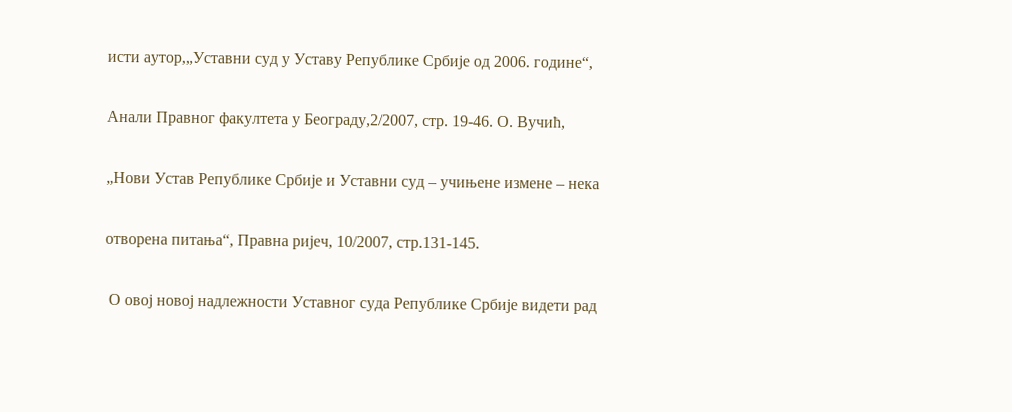исти аутор,„Уставни суд у Уставу Републике Србије од 2006. године“,

Анали Правног факултета у Београду,2/2007, стр. 19-46. О. Вучић,

„Нови Устав Републике Србије и Уставни суд – учињене измене – нека

отворена питања“, Правна ријеч, 10/2007, стр.131-145.

 О овој новој надлежности Уставног суда Републике Србије видети рад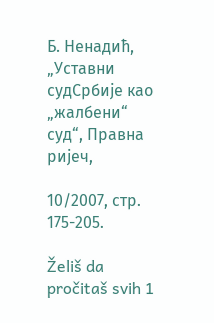Б. Ненадић, „Уставни судСрбије као „жалбени“ суд“, Правна ријеч,

10/2007, стр. 175-205.

Želiš da pročitaš svih 1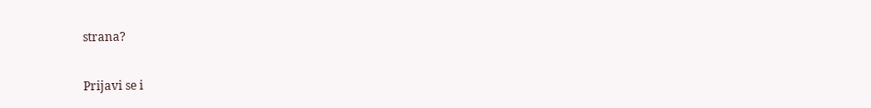strana?

Prijavi se i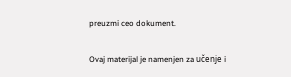preuzmi ceo dokument.

Ovaj materijal je namenjen za učenje i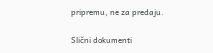pripremu, ne za predaju.

Slični dokumenti